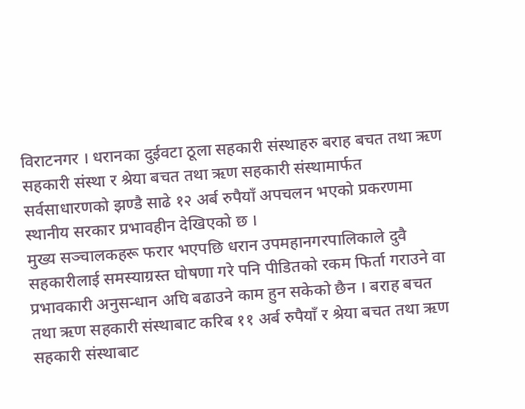विराटनगर । धरानका दुईवटा ठूला सहकारी संस्थाहरु बराह बचत तथा ऋण सहकारी संस्था र श्रेया बचत तथा ऋण सहकारी संस्थामार्फत सर्वसाधारणको झण्डै साढे १२ अर्ब रुपैयाँ अपचलन भएको प्रकरणमा स्थानीय सरकार प्रभावहीन देखिएको छ ।
मुख्य सञ्चालकहरू फरार भएपछि धरान उपमहानगरपालिकाले दुवै सहकारीलाई समस्याग्रस्त घोषणा गरे पनि पीडितको रकम फिर्ता गराउने वा प्रभावकारी अनुसन्धान अघि बढाउने काम हुन सकेको छैन । बराह बचत तथा ऋण सहकारी संस्थाबाट करिब ११ अर्ब रुपैयाँ र श्रेया बचत तथा ऋण सहकारी संस्थाबाट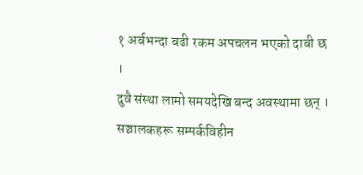१ अर्बभन्दा बढी रकम अपचलन भएको दाबी छ ।
दुवै संस्था लामो समयदेखि बन्द अवस्थामा छन् । सञ्चालकहरू सम्पर्कविहीन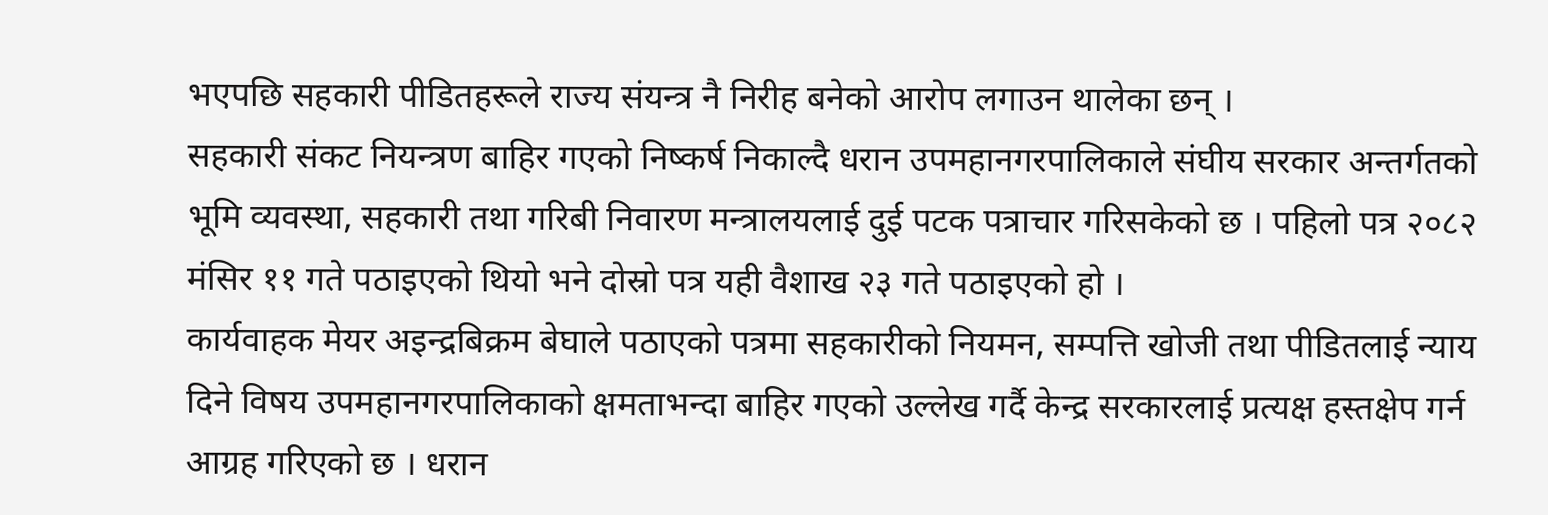भएपछि सहकारी पीडितहरूले राज्य संयन्त्र नै निरीह बनेको आरोप लगाउन थालेका छन् ।
सहकारी संकट नियन्त्रण बाहिर गएको निष्कर्ष निकाल्दै धरान उपमहानगरपालिकाले संघीय सरकार अन्तर्गतको भूमि व्यवस्था, सहकारी तथा गरिबी निवारण मन्त्रालयलाई दुई पटक पत्राचार गरिसकेको छ । पहिलो पत्र २०८२ मंसिर ११ गते पठाइएको थियो भने दोस्रो पत्र यही वैशाख २३ गते पठाइएको हो ।
कार्यवाहक मेयर अइन्द्रबिक्रम बेघाले पठाएको पत्रमा सहकारीको नियमन, सम्पत्ति खोजी तथा पीडितलाई न्याय दिने विषय उपमहानगरपालिकाको क्षमताभन्दा बाहिर गएको उल्लेख गर्दै केन्द्र सरकारलाई प्रत्यक्ष हस्तक्षेप गर्न आग्रह गरिएको छ । धरान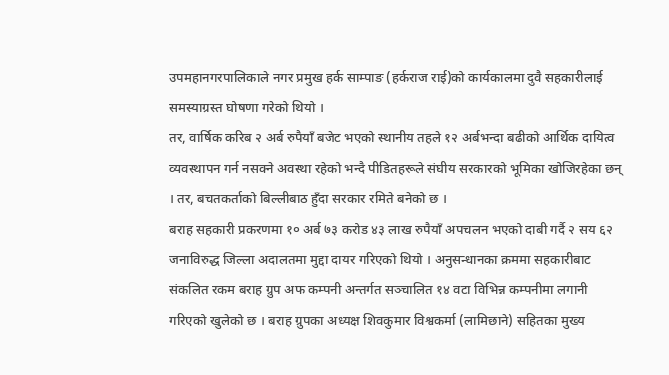उपमहानगरपालिकाले नगर प्रमुख हर्क साम्पाङ (हर्कराज राई)को कार्यकालमा दुवै सहकारीलाई समस्याग्रस्त घोषणा गरेको थियो ।
तर, वार्षिक करिब २ अर्ब रुपैयाँ बजेट भएको स्थानीय तहले १२ अर्बभन्दा बढीको आर्थिक दायित्व व्यवस्थापन गर्न नसक्ने अवस्था रहेको भन्दै पीडितहरूले संघीय सरकारको भूमिका खोजिरहेका छन् । तर, बचतकर्ताको बिल्लीबाठ हुँदा सरकार रमिते बनेको छ ।
बराह सहकारी प्रकरणमा १० अर्ब ७३ करोड ४३ लाख रुपैयाँ अपचलन भएको दाबी गर्दै २ सय ६२ जनाविरुद्ध जिल्ला अदालतमा मुद्दा दायर गरिएको थियो । अनुसन्धानका क्रममा सहकारीबाट संकलित रकम बराह ग्रुप अफ कम्पनी अन्तर्गत सञ्चालित १४ वटा विभिन्न कम्पनीमा लगानी गरिएको खुलेको छ । बराह ग्रुपका अध्यक्ष शिवकुमार विश्वकर्मा (लामिछाने) सहितका मुख्य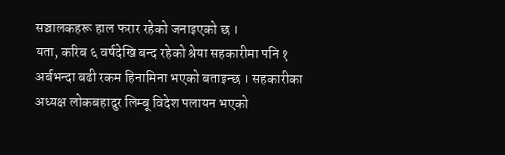सञ्चालकहरू हाल फरार रहेको जनाइएको छ ।
यता, करिब ६ वर्षदेखि बन्द रहेको श्रेया सहकारीमा पनि १ अर्बभन्दा बढी रकम हिनामिना भएको बताइन्छ । सहकारीका अध्यक्ष लोकबहादुर लिम्बू विदेश पलायन भएको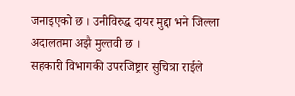जनाइएको छ । उनीविरुद्ध दायर मुद्दा भने जिल्ला अदालतमा अझै मुल्तवी छ ।
सहकारी विभागकी उपरजिष्ट्रार सुचित्रा राईले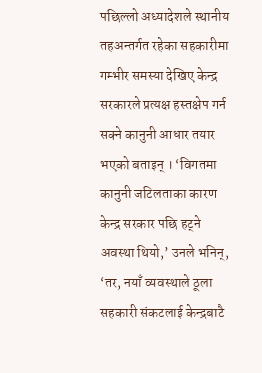पछिल्लो अध्यादेशले स्थानीय तहअन्तर्गत रहेका सहकारीमा गम्भीर समस्या देखिए केन्द्र सरकारले प्रत्यक्ष हस्तक्षेप गर्न सक्ने कानुनी आधार तयार भएको बताइन् । ‘विगतमा कानुनी जटिलताका कारण केन्द्र सरकार पछि हट्ने अवस्था थियो,’ उनले भनिन्, ‘तर, नयाँ व्यवस्थाले ठूला सहकारी संकटलाई केन्द्रबाटै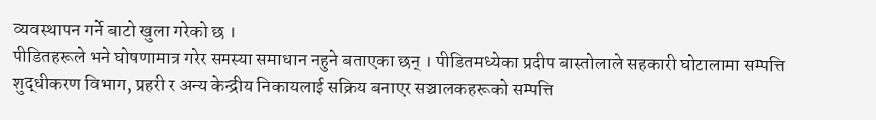व्यवस्थापन गर्ने बाटो खुला गरेको छ ।
पीडितहरूले भने घोषणामात्र गरेर समस्या समाधान नहुने बताएका छन् । पीडितमध्येका प्रदीप बास्तोलाले सहकारी घोटालामा सम्पत्ति शुद्धीकरण विभाग, प्रहरी र अन्य केन्द्रीय निकायलाई सक्रिय बनाएर सञ्चालकहरूको सम्पत्ति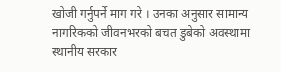खोजी गर्नुपर्ने माग गरे । उनका अनुसार सामान्य नागरिकको जीवनभरको बचत डुबेको अवस्थामा स्थानीय सरकार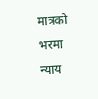मात्रको भरमा न्याय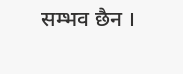सम्भव छैन ।